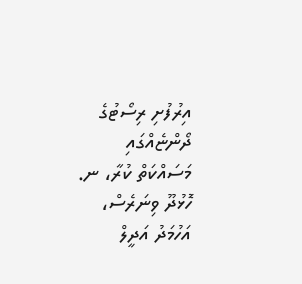އިރުފުށި ރިސޯޓުގެ ދޯންޏެއްގައި މަސައްކަތް ކުރާ، ނ. ހޮޅުދޫ ވިނަރެސް، އަހުމަދު އަދީލް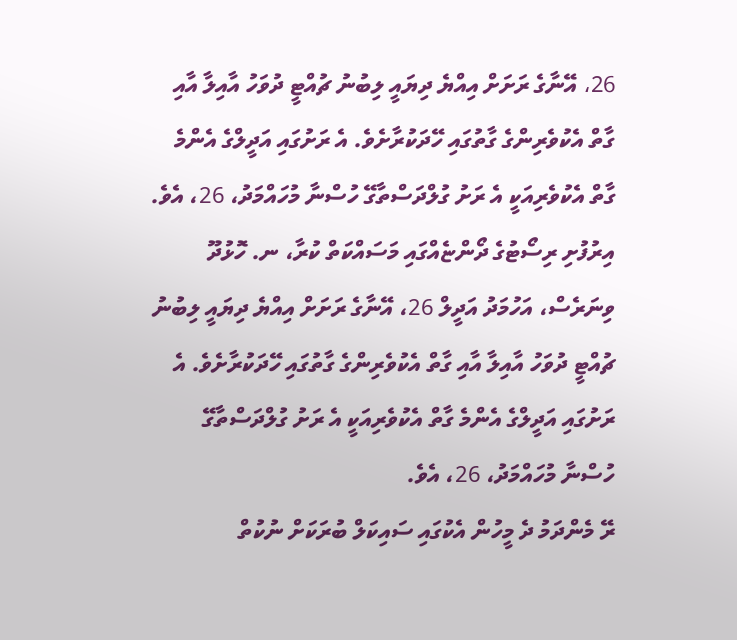26، އޭނާގެ ރަށަށް އިއްޔެ ދިޔައީ ލިބުނު ޗުއްޓީ ދުވަހު އާއިލާ އާއި ގާތް އެކުވެރިންގެ ގާތުގައި ހޭދަކުރާށެވެ. އެ ރަށުގައި އަދީލްގެ އެންމެ ގާތް އެކުވެރިއަކީ އެ ރަށު ގުލްދަސްތާގޭ ހުސްނާ މުހައްމަދު، 26، އެވެ.
އިރުފުށި ރިސޯޓުގެ ދޯންޏެއްގައި މަސައްކަތް ކުރާ، ނ. ހޮޅުދޫ ވިނަރެސް، އަހުމަދު އަދީލް 26، އޭނާގެ ރަށަށް އިއްޔެ ދިޔައީ ލިބުނު ޗުއްޓީ ދުވަހު އާއިލާ އާއި ގާތް އެކުވެރިންގެ ގާތުގައި ހޭދަކުރާށެވެ. އެ ރަށުގައި އަދީލްގެ އެންމެ ގާތް އެކުވެރިއަކީ އެ ރަށު ގުލްދަސްތާގޭ ހުސްނާ މުހައްމަދު، 26، އެވެ.
ރޭ މެންދަމު ދެ މީހުން އެކުގައި ސައިކަލް ބުރަކަށް ނުކުތް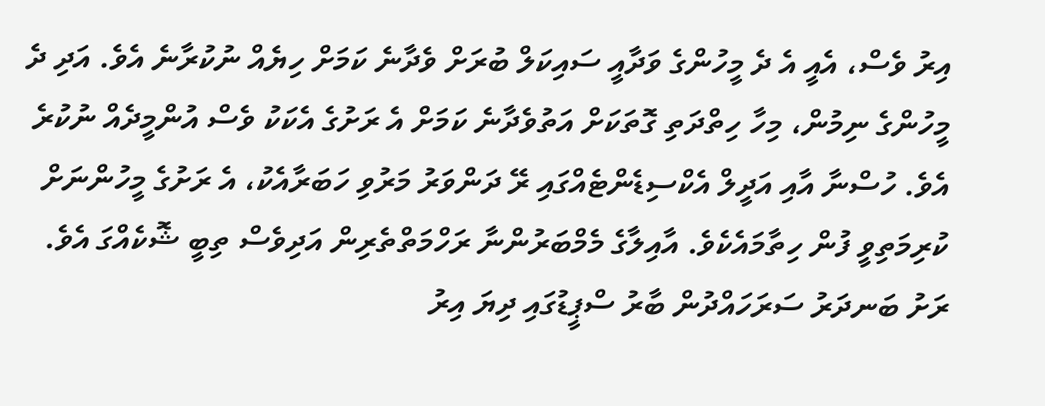އިރު ވެސް، އެއީ އެ ދެ މީހުންގެ ވަދާއީ ސައިކަލް ބުރަށް ވެދާނެ ކަމަށް ހިޔެއް ނުކުރާނެ އެވެ. އަދި ދެ މީހުންގެ ނިމުން، މިހާ ހިތްދަތި ގޮތަކަށް އަތުވެދާނެ ކަމަށް އެ ރަށުގެ އެކަކު ވެސް އުންމީދެއް ނުކުރެ އެވެ. ހުސްނާ އާއި އަދީލް އެކްސިޑެންޓެއްގައި ރޭ ދަންވަރު މަރުވި ހަބަރާއެކު، އެ ރަށުގެ މީހުންނަށް ކުރިމަތިވީ ފުން ހިތާމައެކެވެ. އާއިލާގެ މެމްބަރުންނާ ރަހްމަތްތެރިން އަދިވެސް ތިބީ ޝޮކެއްގަ އެވެ.
ރަށު ބަނދަރު ސަރަހައްދުން ބާރު ސްޕީޑުގައި ދިޔަ އިރު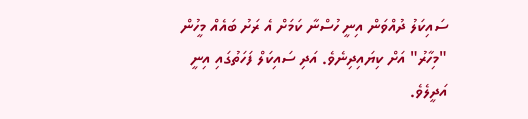ސައިކަލު ދުއްވަން އިނީ ހުސްނާ ކަމަށް އެ ރަށު ބައެއް މީހުން "މިހާރު" އަށް ކިޔައިދިނެވެ. އަދި ސައިކަލް ފަހަތުގައި އިނީ އަދީލެވެ.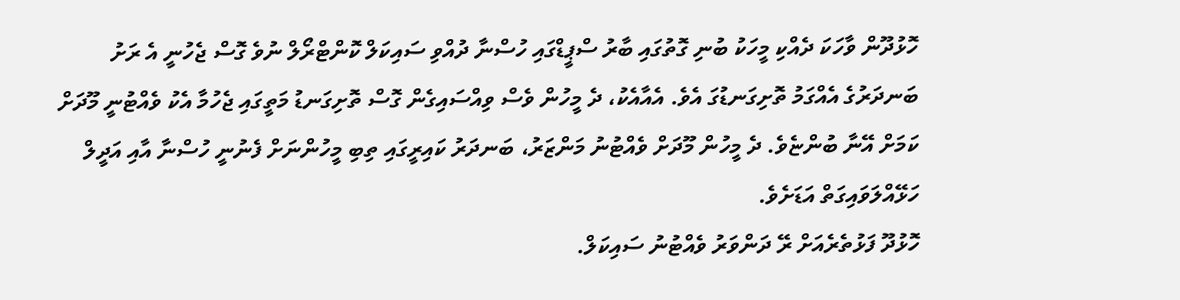ހޮޅުދޫން ވާހަކަ ދެއްކި މީހަކު ބުނި ގޮތުގައި ބާރު ސްޕީޑްގައި ހުސްނާ ދުއްވި ސައިކަލް ކޮންޓްރޯލް ނުވެ ގޮސް ޖެހުނީ އެ ރަށު ބަނދަރުގެ އެއްގަމު ތޮށިގަނޑުގަ އެވެ. އެއާއެކު، ދެ މީހުން ވެސް ވިއްސައިގެން ގޮސް ތޮށިގަނޑު މަތީގައި ޖެހުމާ އެކު ވެއްޓުނީ މޫދަށް ކަމަށް އޭނާ ބުންޏެވެ. ދެ މީހުން މޫދަށް ވެއްޓުނު މަންޒަރު، ބަނދަރު ކައިރީގައި ތިބި މީހުންނަށް ފެނުނީ ހުސްނާ އާއި އަދީލް ހަޅޭއްލަވައިގަތް އަޑަށެވެ.
ހޮޅުދޫ ފަޅުތެރެއަށް ރޭ ދަންވަރު ވެއްޓުނު ސައިކަލް.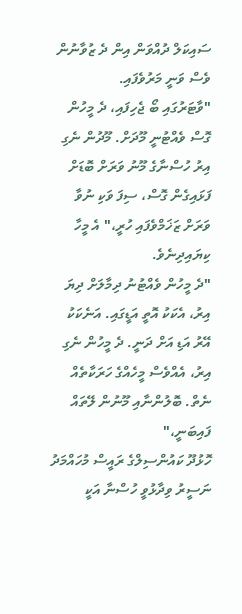ސައިކަލް ދުއްވަން އިން ދެ ޒުވާނުން ވެސް ވަނީ މަރުވެފައި.
"ވާޓަރުގައި ބޯ ޖެހިފައި، ދެ މީހުން ގޮސް ވެއްޓުނީ މޫދަށް. މޫދުން ނެގި އިރު ހުސްނާގެ މޫނު ވަރަށް ބޮޑަށް ފަޅައިގެން ގޮސް، ސިފަ ވަކި ނުވާ ވަރަށް ޒަޚަމްވެފައި ހުރީ،" އެ މީހާ ކިޔައިދިނެވެ.
"ދެ މީހުން ވެއްޓުނު ދިމާލަށް ދިޔަ އިރު، އެކަކު އޮތީ އަޑީގައި. އަނެކަކު އޭރު އަޑި އަށް ދަނީ. ދެ މީހުން ނެގި އިރު، އެއްވެސް މީހެއްގެ ހަރަކާތެއް ނެތް. ބޮލުންނާއި މޫނުން ލޭތައް ފައިބަނީ،"
ހޮޅުދޫ ކައުންސިލްގެ ރައީސް މުހައްމަދު ނަސީރު ވިދާޅުވީ ހުސްނާ އަކީ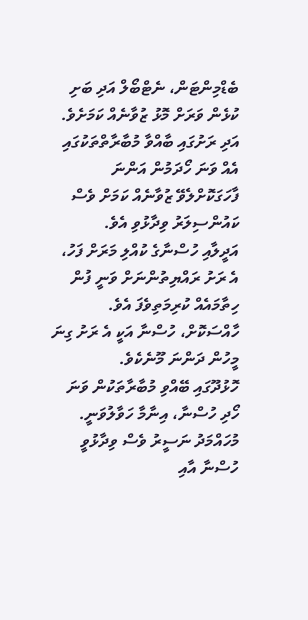ބެޑްމިންޓަން، ނެޓްބޯލް އަދި ބަށި ކުޅެން ވަރަށް މޮޅު ޒުވާނެއް ކަމަށެވެ. އަދި ރަށުގައި ބާއްވާ މުބާރާތްތަކުގައި އެއް ވަނަ ހޯދަމުން އަންނަ ފާހަގަކޮށްލެވޭ ޒުވާނެއް ކަމަށް ވެސް ކައުންސިލަރު ވިދާޅުވި އެވެ.
އަދީލާއި ހުސްނާގެ ކުއްލި މަރަށް ފަހު، އެ ރަށު ރައްޔިތުންނަށް ވަނީ ފުން ހިތާމައެއް ކުރިމަތިވެފަ އެވެ. ހާއްސަކޮށް، ހުސްނާ އަކީ އެ ރަށު ގިނަ މީހުން ދަންނަ މޫނެކެވެ.
ހޮޅުދޫގައި ބޭއްވި މުބާރާތަކުން ވަނަ ހޯދި ހުސްނާ، އިނާމާ ހަވާލުވަނީ.
މުހައްމަދު ނަސީރު ވެސް ވިދާޅުވީ ހުސްނާ އާއި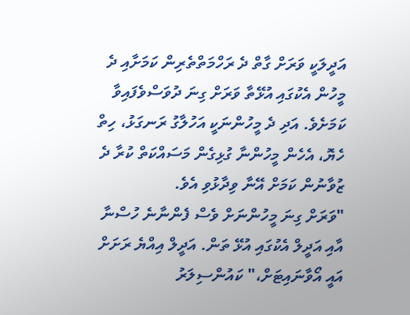އަދީލަކީ ވަރަށް ގާތް ދެ ރަހްމަތްތެރިން ކަމަށާއި ދެ މީހުން އެކުގައި އުޅޭތާ ވަރަށް ގިނަ ދުވަސްވެފައިވާ ކަމަށެވެ. އަދި ދެ މީހުންނަކީ އަހުލާގު ރަނގަޅު، ހިތް ހެޔޮ، އެހެން މީހުންނާ ގުޅިގެން މަސައްކަތް ކުރާ ދެ ޒުވާނުން ކަމަށް އޭނާ ވިދާޅުވި އެވެ.
"ވަރަށް ގިނަ މީހުންނަށް ވެސް ފެންނާނެ ހުސްނާ އާއި އަދީލް އެކުގައި އުޅޭ ތަން. އަދީލް އިއްޔެ ރަށަށް އައީ އޯވާނައިޓަށް،" ކައުންސިލަރު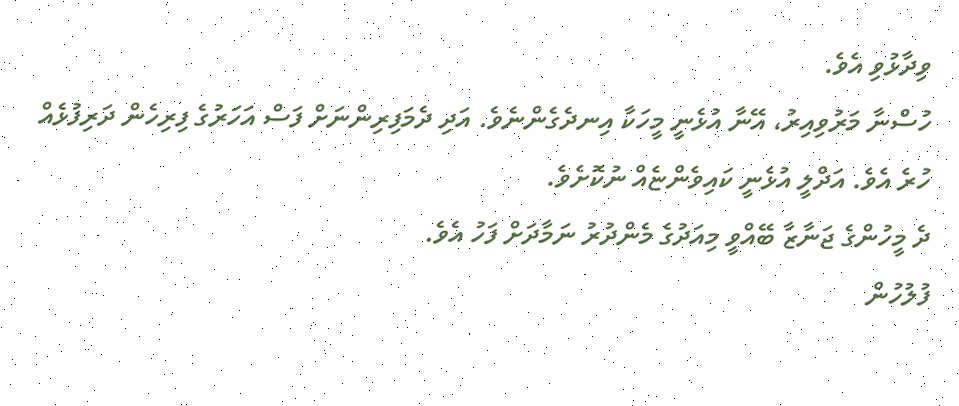ވިދާޅުވި އެވެ.
ހުސްނާ މަރުވިއިރު، އޭނާ އުޅެނީ މީހަކާ އިނދެގެންނެވެ. އަދި ދެމަފިރިންނަށް ފަސް އަހަރުގެ ފިރިހެން ދަރިފުޅެއް ހުރެ އެވެ. އަދްލީ އުޅެނީ ކައިވެންޏެއް ނުކޮށެވެ.
ދެ މީހުންގެ ޖަނާޒާ ބޭއްވީ މިއަދުގެ މެންދުރު ނަމާދަށް ފަހު އެވެ.
ފުލުހުން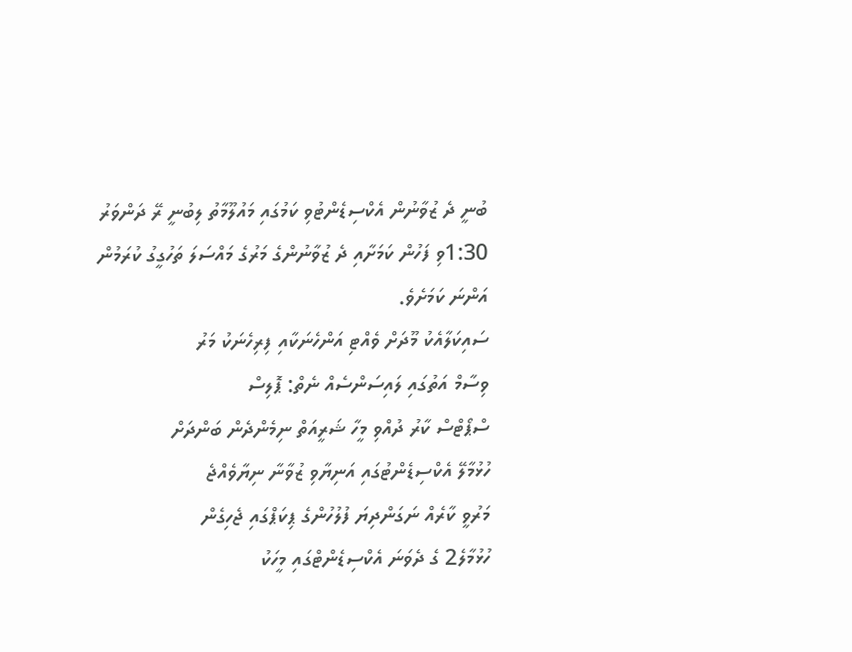ބުނީ ދެ ޒުވާނުން އެކްސިޑެންޓުވި ކަމުގައި މައުލޫމާތު ލިބުނީ ރޭ ދަންވަރު 1:30ވި ފަހުން ކަމަށާއި ދެ ޒުވާނުންގެ މަރުގެ މައްސަލަ ތަހުގީގު ކުރަމުން އަންނަ ކަމަށެވެ.
ސައިކަލާއެކު މޫދަށް ވެއްޓި އަންހެނަކާއި ފިރިހެނަކު މަރު
ވިސާމް އަތުގައި ލައިސަންސެއް ނެތް: ޕޮލިސް
ސްޕޯޓްސް ކާރު ދުއްވި މީހާ ޝަރީއަތް ނިމެންދެން ބަންދަށް
ހުޅުމާލޭ އެކްސިޑެންޓުގައި އަނިޔާވި ޒުވާނާ ނިޔާވެއްޖެ
މަރުވީ ކާރެއް ނަގަންދިޔަ ފުލުހުންގެ ޕިކަޕްގައި ޖެހިގެން
ހުޅުމާލެ2 ގެ ދެވަނަ އެކްސިޑެންޓްގައި މީހަކު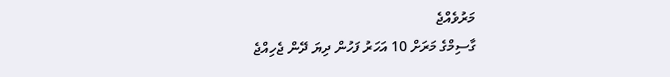މަރުވެއްޖެ
ގާސިމްގެ މަރަށް 10 އަހަރު ފަހުން ދިޔަ ދޭން ޖެހިއްޖެ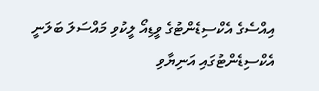އިއްސެގެ އެކްސިޑެންޓުގެ ވީޑިއޯ ލީކުވި މައްސަލަ ބަލަނީ
އެކްސިޑެންޓުގައި އަނިޔާވި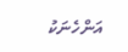އަންހެނަކު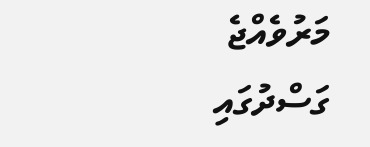މަރުވެއްޖެ
ގަސްދުގައި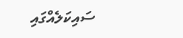ސައިކަލެއްގައި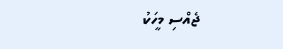ޖެއްސި މީހަކު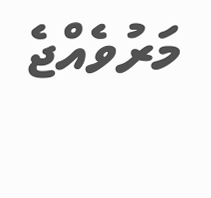މަރުވެއްޖެ